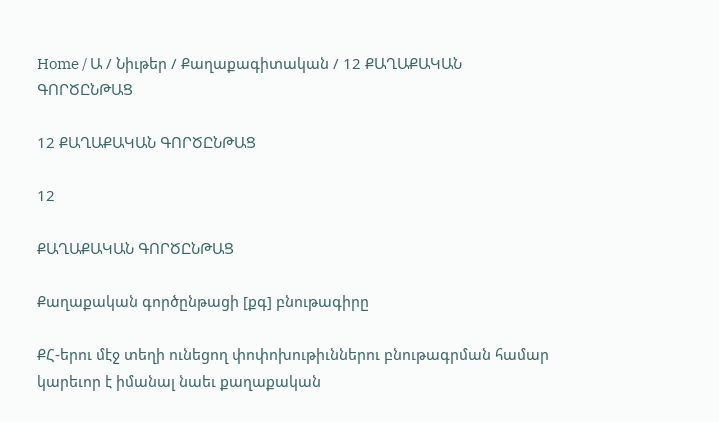Home / Ա / Նիւթեր / Քաղաքագիտական / 12 ՔԱՂԱՔԱԿԱՆ ԳՈՐԾԸՆԹԱՑ

12 ՔԱՂԱՔԱԿԱՆ ԳՈՐԾԸՆԹԱՑ

12

ՔԱՂԱՔԱԿԱՆ ԳՈՐԾԸՆԹԱՑ

Քաղաքական գործընթացի [քգ] բնութագիրը

ՔՀ-երու մէջ տեղի ունեցող փոփոխութիւններու բնութագրման համար կարեւոր է իմանալ նաեւ քաղաքական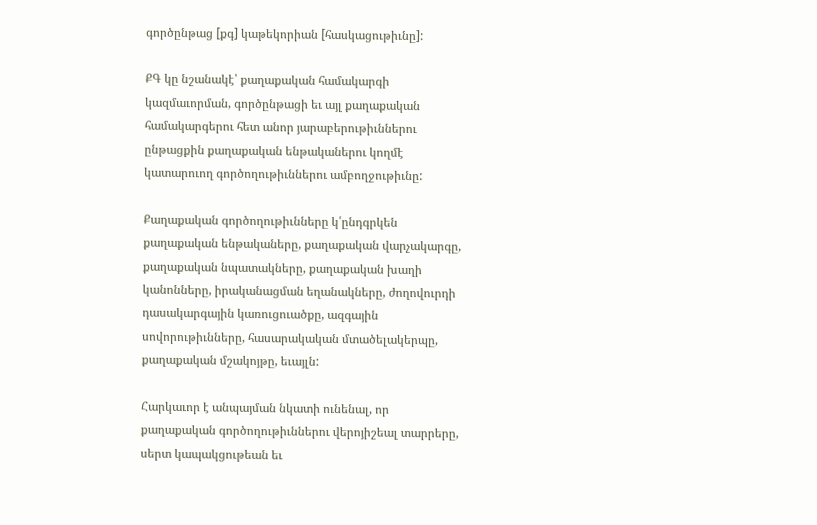գործընթաց [քգ] կաթեկորիան [հասկացութիւնը]:

ՔԳ կը նշանակէ՝ քաղաքական համակարգի կազմաւորման, գործընթացի եւ այլ քաղաքական համակարգերու հետ անոր յարաբերութիւններու ընթացքին քաղաքական ենթականերու կողմէ կատարուող գործողութիւններու ամբողջութիւնը:

Քաղաքական գործողութիւնները կ՛ընդգրկեն քաղաքական ենթակաները, քաղաքական վարչակարգը, քաղաքական նպատակները, քաղաքական խաղի կանոնները, իրականացման եղանակները, ժողովուրդի դասակարգային կառուցուածքը, ազգային սովորութիւնները, հասարակական մտածելակերպը, քաղաքական մշակոյթը, եւայլն:

Հարկաւոր է անպայման նկատի ունենալ, որ քաղաքական գործողութիւններու վերոյիշեալ տարրերը, սերտ կապակցութեան եւ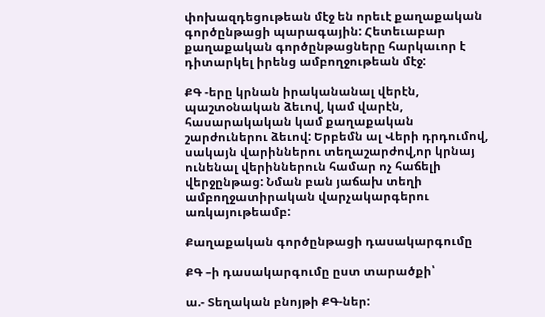փոխազդեցութեան մէջ են որեւէ քաղաքական գործընթացի պարագային: Հետեւաբար քաղաքական գործընթացները հարկաւոր է դիտարկել իրենց ամբողջութեան մէջ:

ՔԳ -երը կրնան իրականանալ վերէն, պաշտօնական ձեւով, կամ վարէն, հասարակական կամ քաղաքական շարժուներու ձեւով: Երբեմն ալ Վերի դրդումով, սակայն վարիններու տեղաշարժով,որ կրնայ ունենալ վերիններուն համար ոչ հաճելի վերջընթաց: Նման բան յաճախ տեղի ամբողջատիրական վարչակարգերու առկայութեամբ:

Քաղաքական գործընթացի դասակարգումը

ՔԳ –ի դասակարգումը ըստ տարածքի՝

ա.- Տեղական բնոյթի ՔԳ-ներ: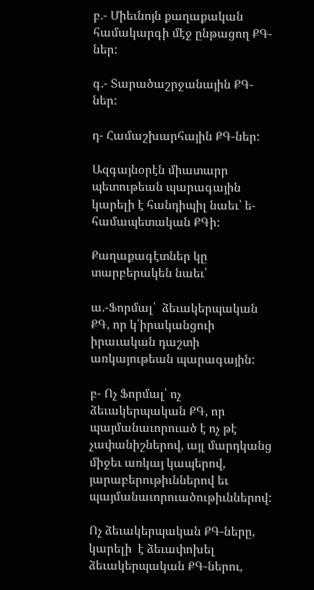բ.- Միեւնոյն քաղաքական համակարգի մէջ ընթացող ՔԳ-ներ:

գ.- Տարածաշրջանային ՔԳ-ներ:

դ- Համաշխարհային ՔԳ-ներ:

Ազգայնօրէն միատարր պետութեան պարագային կարելի է հանդիպիլ նաեւ՝ ե- համապետական ՔԳի:

Քաղաքագէտներ կը տարբերակեն նաեւ՝

ա.-Ֆորմալ՝  ձեւակերպական ՔԳ, որ կ՛իրականցուի իրաւական դաշտի առկայութեան պարագային:

բ- Ոչ Ֆորմալ՝ ոչ ձեւակերպական ՔԳ, որ պայմանաւորուած է ոչ թէ չափանիշներով, այլ մարդկանց միջեւ առկայ կապերով, յարաբերութիւններով եւ պայմանաւորուածութիւններով:

Ոչ ձեւակերպական ՔԳ-ները, կարելի  է ձեւափոխել ձեւակերպական ՔԳ-ներու,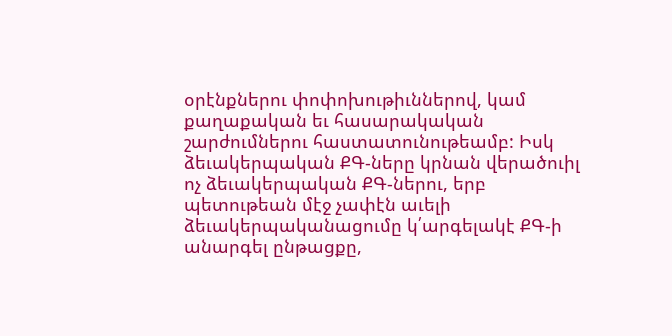օրէնքներու փոփոխութիւններով, կամ քաղաքական եւ հասարակական շարժումներու հաստատունութեամբ: Իսկ ձեւակերպական ՔԳ-ները կրնան վերածուիլ ոչ ձեւակերպական ՔԳ-ներու, երբ պետութեան մէջ չափէն աւելի ձեւակերպականացումը կ՛արգելակէ ՔԳ-ի անարգել ընթացքը,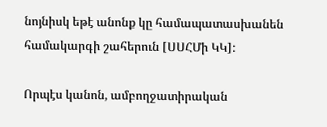նոյնիսկ եթէ անոնք կը համապատասխանեն համակարգի շահերուն [ՍՍՀՄի ԿԿ]:

Որպէս կանոն, ամբողջատիրական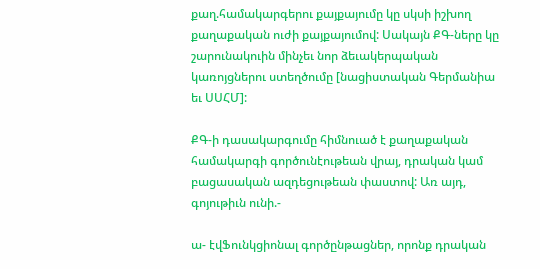քաղ.համակարգերու քայքայումը կը սկսի իշխող քաղաքական ուժի քայքայումով: Սակայն ՔԳ-ները կը շարունակուին մինչեւ նոր ձեւակերպական կառոյցներու ստեղծումը [նացիստական Գերմանիա եւ ՍՍՀՄ]:

ՔԳ-ի դասակարգումը հիմնուած է քաղաքական համակարգի գործունէութեան վրայ, դրական կամ բացասական ազդեցութեան փաստով: Առ այդ, գոյութիւն ունի.-

ա- էվՖունկցիոնալ գործընթացներ, որոնք դրական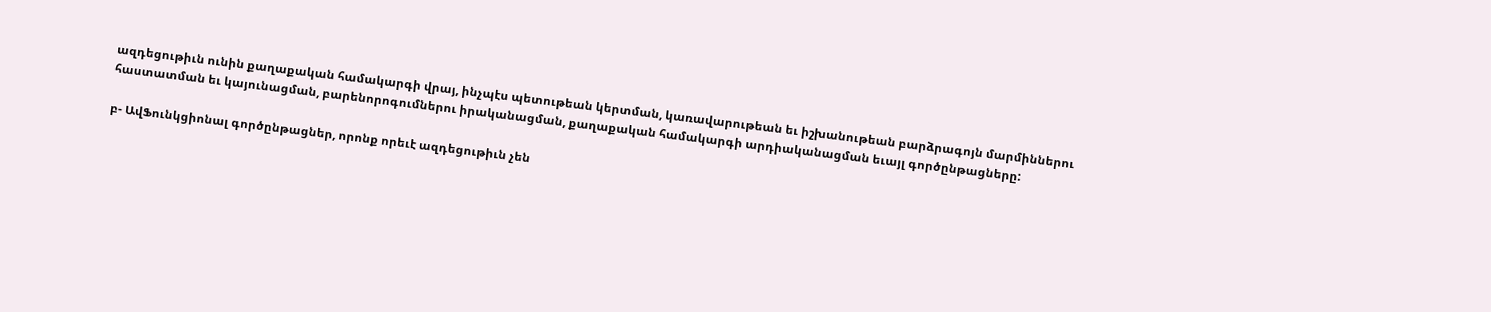ազդեցութիւն ունին քաղաքական համակարգի վրայ, ինչպէս պետութեան կերտման, կառավարութեան եւ իշխանութեան բարձրագոյն մարմիններու հաստատման եւ կայունացման, բարենորոգումներու իրականացման, քաղաքական համակարգի արդիականացման եւայլ գործընթացները:

բ- ԱվՖունկցիոնալ գործընթացներ, որոնք որեւէ ազդեցութիւն չեն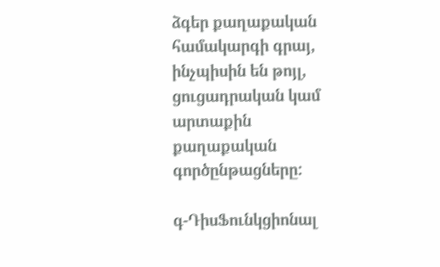ձգեր քաղաքական համակարգի գրայ, ինչպիսին են թոյլ, ցուցադրական կամ արտաքին քաղաքական գործընթացները:

գ-ԴիսՖունկցիոնալ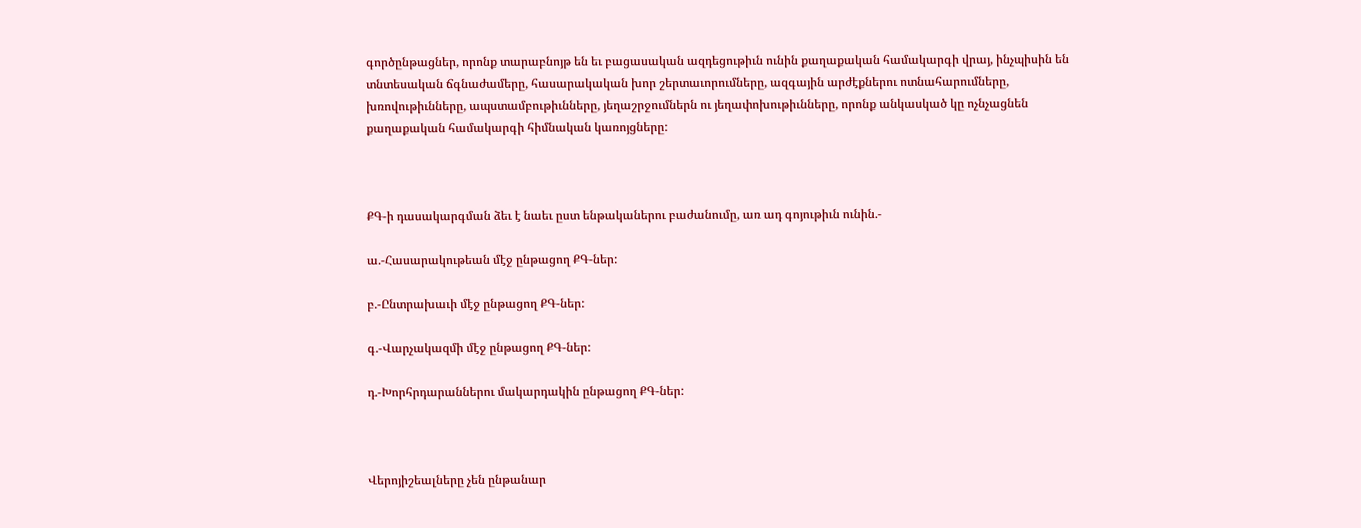գործընթացներ, որոնք տարաբնոյթ են եւ բացասական ազդեցութիւն ունին քաղաքական համակարգի վրայ, ինչպիսին են տնտեսական ճգնաժամերը, հասարակական խոր շերտաւորումները, ազգային արժէքներու ոտնահարումները, խռովութիւնները, ապստամբութիւնները, յեղաշրջումներն ու յեղափոխութիւնները, որոնք անկասկած կը ոչնչացնեն քաղաքական համակարգի հիմնական կառոյցները:



ՔԳ-ի դասակարգման ձեւ է նաեւ ըստ ենթականերու բաժանումը, առ ադ գոյութիւն ունին.-

ա.-Հասարակութեան մէջ ընթացող ՔԳ-ներ:

բ.-Ընտրախաւի մէջ ընթացող ՔԳ-ներ:

գ.-Վարչակազմի մէջ ընթացող ՔԳ-ներ:

դ.-Խորհրդարաններու մակարդակին ընթացող ՔԳ-ներ:



Վերոյիշեալները չեն ընթանար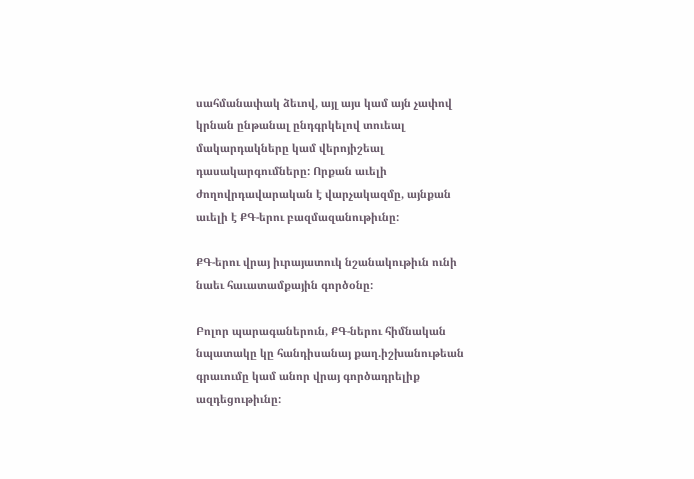սահմանափակ ձեւով, այլ այս կամ այն չափով կրնան ընթանալ ընդգրկելով տուեալ  մակարդակները կամ վերոյիշեալ դասակարգումները: Որքան աւելի ժողովրդավարական է վարչակազմը, այնքան աւելի է ՔԳ-երու բազմազանութիւնը:

ՔԳ-երու վրայ իւրայատուկ նշանակութիւն ունի նաեւ հաւատամքային գործօնը:

Բոլոր պարագաներուն, ՔԳ-ներու հիմնական նպատակը կը հանդիսանայ քաղ.իշխանութեան գրաւումը կամ անոր վրայ գործադրելիք ազդեցութիւնը: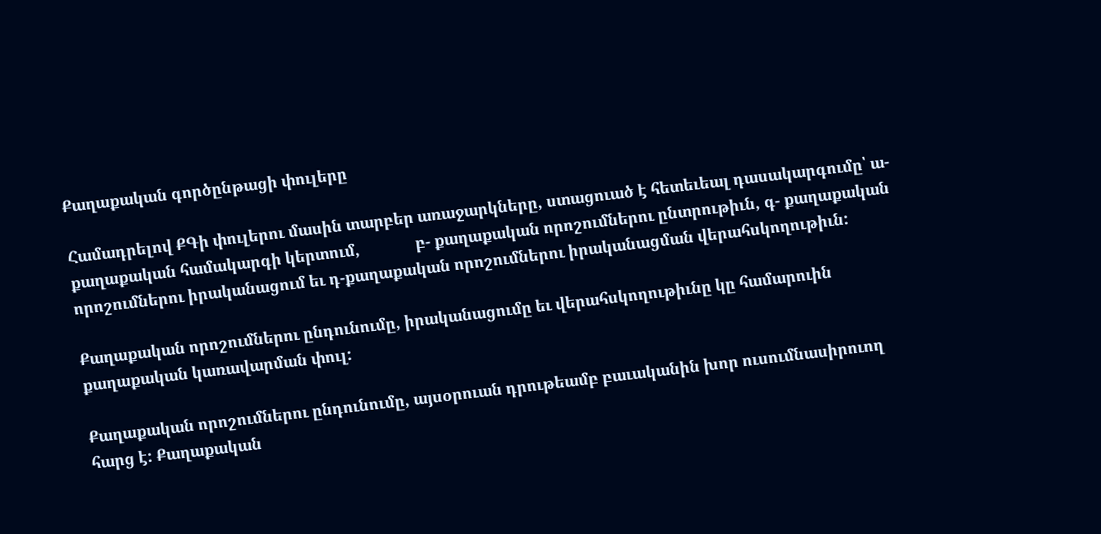Քաղաքական գործընթացի փուլերը

Համադրելով ՔԳի փուլերու մասին տարբեր առաջարկները, ստացուած է հետեւեալ դասակարգումը՝ ա- քաղաքական համակարգի կերտում,              բ- քաղաքական որոշումներու ընտրութիւն, գ- քաղաքական որոշումներու իրականացում եւ դ-քաղաքական որոշումներու իրականացման վերահսկողութիւն:

Քաղաքական որոշումներու ընդունումը, իրականացումը եւ վերահսկողութիւնը կը համարուին քաղաքական կառավարման փուլ:

Քաղաքական որոշումներու ընդունումը, այսօրուան դրութեամբ բաւականին խոր ուսումնասիրուող հարց է: Քաղաքական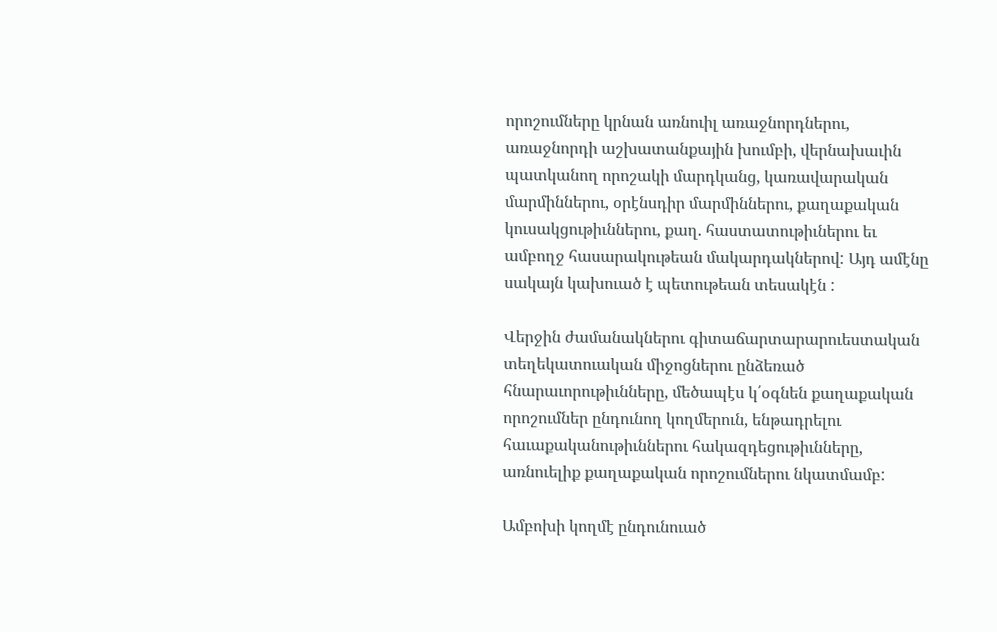որոշումները կրնան առնուիլ առաջնորդներու, առաջնորդի աշխատանքային խումբի, վերնախաւին պատկանող որոշակի մարդկանց, կառավարական մարմիններու, օրէնսդիր մարմիններու, քաղաքական կուսակցութիւններու, քաղ. հաստատութիւներու եւ ամբողջ հասարակութեան մակարդակներով: Այդ ամէնը սակայն կախուած է պետութեան տեսակէն :

Վերջին ժամանակներու գիտաճարտարարուեստական տեղեկատուական միջոցներու ընձեռած հնարաւորութիւնները, մեծապէս կ՛օգնեն քաղաքական որոշումներ ընդունող կողմերուն, ենթադրելու հաւաքականութիւններու հակազդեցութիւնները, առնուելիք քաղաքական որոշումներու նկատմամբ:

Ամբոխի կողմէ ընդունուած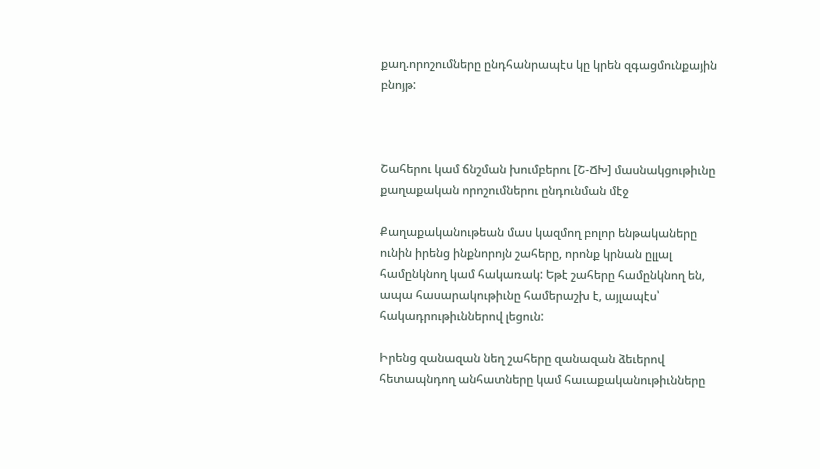քաղ.որոշումները ընդհանրապէս կը կրեն զգացմունքային բնոյթ:



Շահերու կամ ճնշման խումբերու [Շ-ՃԽ] մասնակցութիւնը քաղաքական որոշումներու ընդունման մէջ

Քաղաքականութեան մաս կազմող բոլոր ենթակաները ունին իրենց ինքնորոյն շահերը, որոնք կրնան ըլլալ համընկնող կամ հակառակ: Եթէ շահերը համընկնող են, ապա հասարակութիւնը համերաշխ է, այլապէս՝ հակադրութիւններով լեցուն:

Իրենց զանազան նեղ շահերը զանազան ձեւերով հետապնդող անհատները կամ հաւաքականութիւնները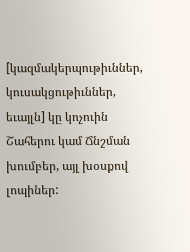[կազմակերպութիւններ, կուսակցութիւններ, եւայլն] կը կոչուին Շահերու կամ Ճնշման խումբեր, այլ խօսքով լոպիներ: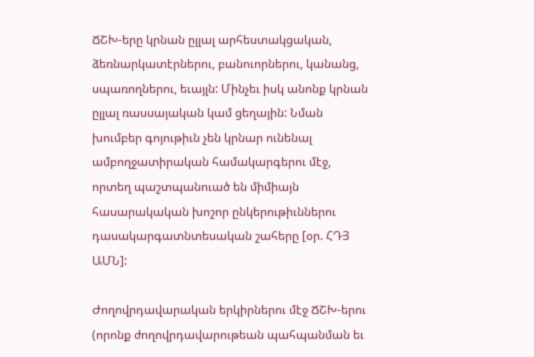ՃՇԽ-երը կրնան ըլլալ արհեստակցական, ձեռնարկատէրներու, բանուորներու, կանանց, սպառողներու, եւայլն: Մինչեւ իսկ անոնք կրնան ըլլալ ռասսայական կամ ցեղային: Նման խումբեր գոյութիւն չեն կրնար ունենալ ամբողջատիրական համակարգերու մէջ, որտեղ պաշտպանուած են միմիայն հասարակական խոշոր ընկերութիւններու դասակարգատնտեսական շահերը [օր. ՀԴՅ ԱՄՆ]:

Ժողովրդավարական երկիրներու մէջ ՃՇԽ-երու (որոնք ժողովրդավարութեան պահպանման եւ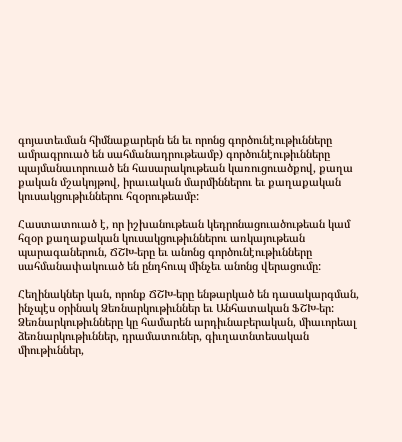գոյատեւման հիմնաքարերն են եւ որոնց գործունէութիւնները ամրագրուած են սահմանադրութեամբ) գործունէութիւնները պայմանաւորուած են հասարակութեան կառուցուածքով, քաղա քական մշակոյթով, իրաւական մարմիններու եւ քաղաքական կուսակցութիւններու հզօրութեամբ:

Հաստատուած է, որ իշխանութեան կեդրոնացուածութեան կամ հզօր քաղաքական կուսակցութիւններու առկայութեան պարագաներուն, ՃՇԽ-երը եւ անոնց գործունէութիւնները սահմանափակուած են ընդհուպ մինչեւ անոնց վերացումը:

Հեղինակներ կան, որոնք ՃՇԽ-երը ենթարկած են դասակարգման, ինչպէս օրինակ Ձեռնարկութիւններ եւ Անհատական ՖՇԽ-եր: Ձեռնարկութիւնները կը համարեն արդիւնաբերական, միաւորեալ ձեռնարկութիւններ, դրամատուներ, գիւղատնտեսական միութիւններ,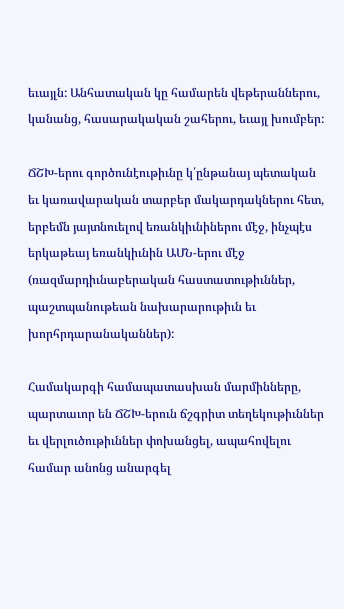եւայլն: Անհատական կը համարեն վեթերաններու, կանանց, հասարակական շահերու, եւայլ խումբեր:

ՃՇԽ-երու գործունէութիւնը կ՛ընթանայ պետական եւ կառավարական տարբեր մակարդակներու հետ, երբեմն յայտնուելով եռանկիւնիներու մէջ, ինչպէս երկաթեայ եռանկիւնին ԱՄՆ-երու մէջ (ռազմարդիւնաբերական հաստատութիւններ, պաշտպանութեան նախարարութիւն եւ խորհրդարանականներ):

Համակարգի համապատասխան մարմինները, պարտաւոր են ՃՇԽ-երուն ճշգրիտ տեղեկութիւններ եւ վերլուծութիւններ փոխանցել, ապահովելու համար անոնց անարգել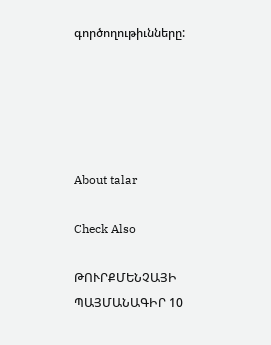գործողութիւնները:





About talar

Check Also

ԹՈՒՐՔՄԵՆՉԱՅԻ ՊԱՅՄԱՆԱԳԻՐ 10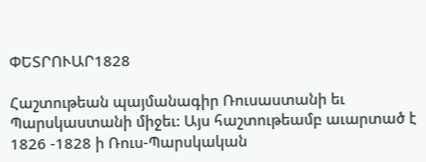ՓԵՏՐՈՒԱՐ1828

Հաշտութեան պայմանագիր Ռուսաստանի եւ Պարսկաստանի միջեւ: Այս հաշտութեամբ աւարտած է 1826 -1828 ի Ռուս-Պարսկական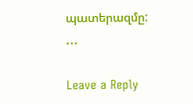պատերազմը: …

Leave a Reply